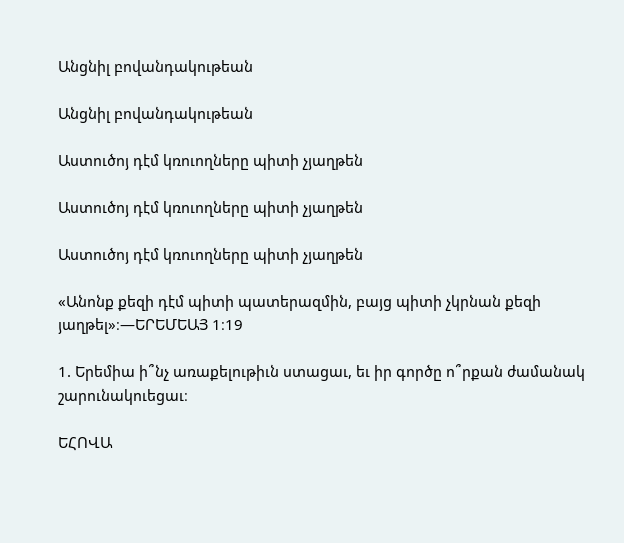Անցնիլ բովանդակութեան

Անցնիլ բովանդակութեան

Աստուծոյ դէմ կռուողները պիտի չյաղթեն

Աստուծոյ դէմ կռուողները պիտի չյաղթեն

Աստուծոյ դէմ կռուողները պիտի չյաղթեն

«Անոնք քեզի դէմ պիտի պատերազմին, բայց պիտի չկրնան քեզի յաղթել»։—ԵՐԵՄԵԱՅ 1։19

1. Երեմիա ի՞նչ առաքելութիւն ստացաւ, եւ իր գործը ո՞րքան ժամանակ շարունակուեցաւ։

ԵՀՈՎԱ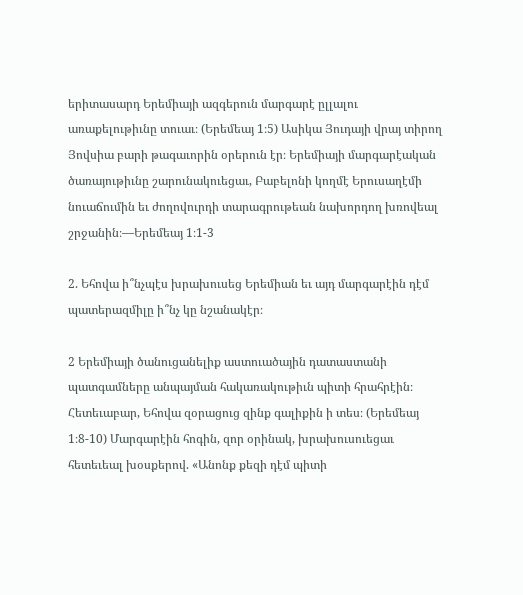երիտասարդ Երեմիայի ազգերուն մարգարէ ըլլալու առաքելութիւնը տուաւ։ (Երեմեայ 1։5) Ասիկա Յուդայի վրայ տիրող Յովսիա բարի թագաւորին օրերուն էր։ Երեմիայի մարգարէական ծառայութիւնը շարունակուեցաւ, Բաբելոնի կողմէ Երուսաղէմի նուաճումին եւ ժողովուրդի տարագրութեան նախորդող խռովեալ շրջանին։—Երեմեայ 1։1-3

2. Եհովա ի՞նչպէս խրախուսեց Երեմիան եւ այդ մարգարէին դէմ պատերազմիլը ի՞նչ կը նշանակէր։

2 Երեմիայի ծանուցանելիք աստուածային դատաստանի պատգամները անպայման հակառակութիւն պիտի հրահրէին։ Հետեւաբար, Եհովա զօրացուց զինք գալիքին ի տես։ (Երեմեայ 1։8-10) Մարգարէին հոգին, զոր օրինակ, խրախուսուեցաւ հետեւեալ խօսքերով. «Անոնք քեզի դէմ պիտի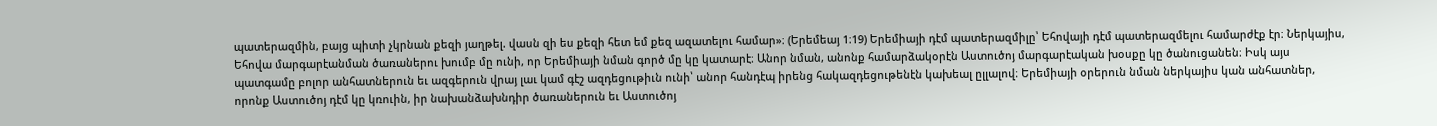պատերազմին, բայց պիտի չկրնան քեզի յաղթել. վասն զի ես քեզի հետ եմ քեզ ազատելու համար»։ (Երեմեայ 1։19) Երեմիայի դէմ պատերազմիլը՝ Եհովայի դէմ պատերազմելու համարժէք էր։ Ներկայիս, Եհովա մարգարէանման ծառաներու խումբ մը ունի, որ Երեմիայի նման գործ մը կը կատարէ։ Անոր նման, անոնք համարձակօրէն Աստուծոյ մարգարէական խօսքը կը ծանուցանեն։ Իսկ այս պատգամը բոլոր անհատներուն եւ ազգերուն վրայ լաւ կամ գէշ ազդեցութիւն ունի՝ անոր հանդէպ իրենց հակազդեցութենէն կախեալ ըլլալով։ Երեմիայի օրերուն նման ներկայիս կան անհատներ, որոնք Աստուծոյ դէմ կը կռուին, իր նախանձախնդիր ծառաներուն եւ Աստուծոյ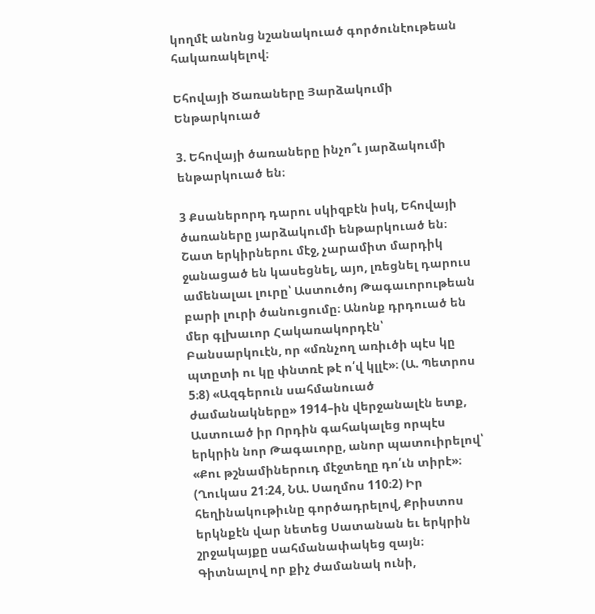կողմէ անոնց նշանակուած գործունէութեան հակառակելով։

Եհովայի Ծառաները Յարձակումի Ենթարկուած

3. Եհովայի ծառաները ինչո՞ւ յարձակումի ենթարկուած են։

3 Քսաներորդ դարու սկիզբէն իսկ, Եհովայի ծառաները յարձակումի ենթարկուած են։ Շատ երկիրներու մէջ, չարամիտ մարդիկ ջանացած են կասեցնել, այո, լռեցնել դարուս ամենալաւ լուրը՝ Աստուծոյ Թագաւորութեան բարի լուրի ծանուցումը։ Անոնք դրդուած են մեր գլխաւոր Հակառակորդէն՝ Բանսարկուէն, որ «մռնչող առիւծի պէս կը պտըտի ու կը փնտռէ թէ ո՛վ կլլէ»։ (Ա. Պետրոս 5։8) «Ազգերուն սահմանուած ժամանակները» 1914–ին վերջանալէն ետք, Աստուած իր Որդին գահակալեց որպէս երկրին նոր Թագաւորը, անոր պատուիրելով՝ «Քու թշնամիներուդ մէջտեղը դո՛ւն տիրէ»։ (Ղուկաս 21։24, ՆԱ. Սաղմոս 110։2) Իր հեղինակութիւնը գործադրելով, Քրիստոս երկնքէն վար նետեց Սատանան եւ երկրին շրջակայքը սահմանափակեց զայն։ Գիտնալով որ քիչ ժամանակ ունի,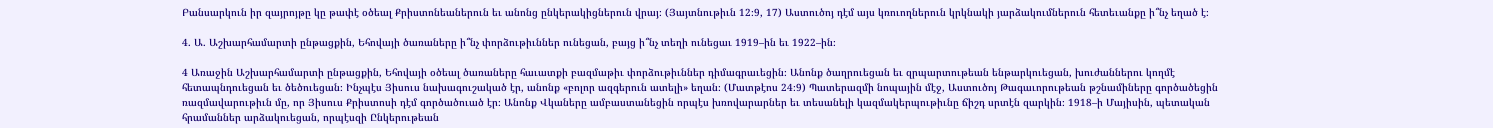Բանսարկուն իր զայրոյթը կը թափէ օծեալ Քրիստոնեաներուն եւ անոնց ընկերակիցներուն վրայ։ (Յայտնութիւն 12։9, 17) Աստուծոյ դէմ այս կռուողներուն կրկնակի յարձակումներուն հետեւանքը ի՞նչ եղած է։

4. Ա. Աշխարհամարտի ընթացքին, Եհովայի ծառաները ի՞նչ փորձութիւններ ունեցան, բայց ի՞նչ տեղի ունեցաւ 1919–ին եւ 1922–ին։

4 Առաջին Աշխարհամարտի ընթացքին, Եհովայի օծեալ ծառաները հաւատքի բազմաթիւ փորձութիւններ դիմագրաւեցին։ Անոնք ծաղրուեցան եւ զրպարտութեան ենթարկուեցան, խուժաններու կողմէ հետապնդուեցան եւ ծեծուեցան։ Ինչպէս Յիսուս նախագուշակած էր, անոնք «բոլոր ազգերուն ատելի» եղան։ (Մատթէոս 24։9) Պատերազմի նոպային մէջ, Աստուծոյ Թագաւորութեան թշնամիները գործածեցին ռազմավարութիւն մը, որ Յիսուս Քրիստոսի դէմ գործածուած էր։ Անոնք Վկաները ամբաստանեցին որպէս խռովարարներ եւ տեսանելի կազմակերպութիւնը ճիշդ սրտէն զարկին։ 1918–ի Մայիսին, պետական հրամաններ արձակուեցան, որպէսզի Ընկերութեան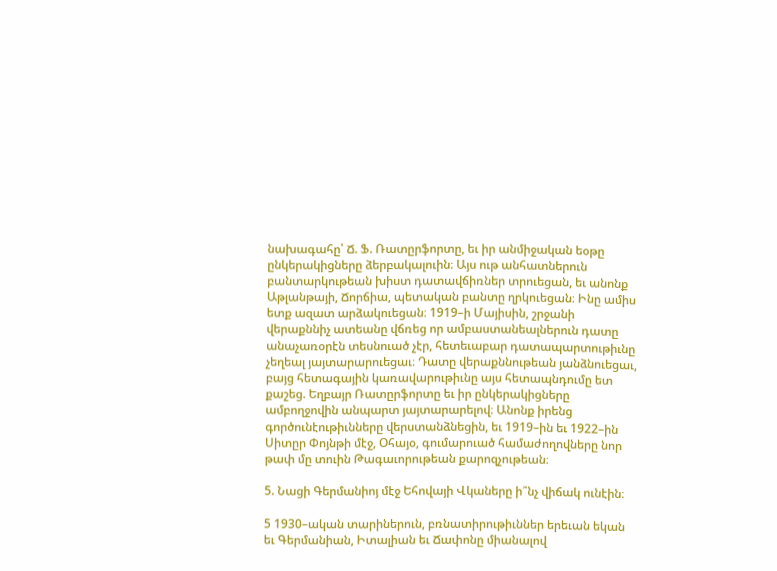նախագահը՝ Ճ. Ֆ. Ռատըրֆորտը, եւ իր անմիջական եօթը ընկերակիցները ձերբակալուին։ Այս ութ անհատներուն բանտարկութեան խիստ դատավճիռներ տրուեցան, եւ անոնք Աթլանթայի, Ճորճիա, պետական բանտը ղրկուեցան։ Ինը ամիս ետք ազատ արձակուեցան։ 1919–ի Մայիսին, շրջանի վերաքննիչ ատեանը վճռեց որ ամբաստանեալներուն դատը անաչառօրէն տեսնուած չէր, հետեւաբար դատապարտութիւնը չեղեալ յայտարարուեցաւ։ Դատը վերաքննութեան յանձնուեցաւ, բայց հետագային կառավարութիւնը այս հետապնդումը ետ քաշեց. Եղբայր Ռատըրֆորտը եւ իր ընկերակիցները ամբողջովին անպարտ յայտարարելով։ Անոնք իրենց գործունէութիւնները վերստանձնեցին, եւ 1919–ին եւ 1922–ին Սիտըր Փոյնթի մէջ, Օհայօ, գումարուած համաժողովները նոր թափ մը տուին Թագաւորութեան քարոզչութեան։

5. Նացի Գերմանիոյ մէջ Եհովայի Վկաները ի՞նչ վիճակ ունէին։

5 1930–ական տարիներուն, բռնատիրութիւններ երեւան եկան եւ Գերմանիան, Իտալիան եւ Ճափոնը միանալով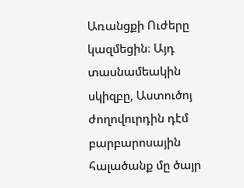Առանցքի Ուժերը կազմեցին։ Այդ տասնամեակին սկիզբը, Աստուծոյ ժողովուրդին դէմ բարբարոսային հալածանք մը ծայր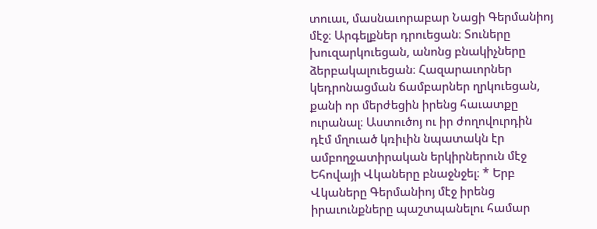տուաւ, մասնաւորաբար Նացի Գերմանիոյ մէջ։ Արգելքներ դրուեցան։ Տուները խուզարկուեցան, անոնց բնակիչները ձերբակալուեցան։ Հազարաւորներ կեդրոնացման ճամբարներ ղրկուեցան, քանի որ մերժեցին իրենց հաւատքը ուրանալ։ Աստուծոյ ու իր ժողովուրդին դէմ մղուած կռիւին նպատակն էր ամբողջատիրական երկիրներուն մէջ Եհովայի Վկաները բնաջնջել։ * Երբ Վկաները Գերմանիոյ մէջ իրենց իրաւունքները պաշտպանելու համար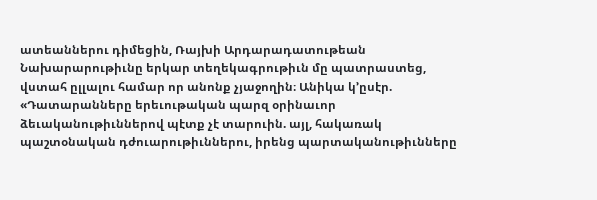ատեաններու դիմեցին, Ռայխի Արդարադատութեան Նախարարութիւնը երկար տեղեկագրութիւն մը պատրաստեց, վստահ ըլլալու համար որ անոնք չյաջողին։ Անիկա կ’ըսէր. «Դատարանները երեւութական պարզ օրինաւոր ձեւականութիւններով պէտք չէ տարուին. այլ, հակառակ պաշտօնական դժուարութիւններու, իրենց պարտականութիւնները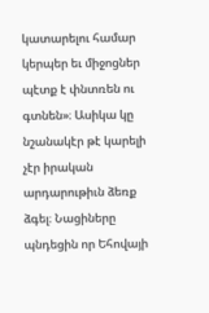կատարելու համար կերպեր եւ միջոցներ պէտք է փնտռեն ու գտնեն»։ Ասիկա կը նշանակէր թէ կարելի չէր իրական արդարութիւն ձեռք ձգել։ Նացիները պնդեցին որ Եհովայի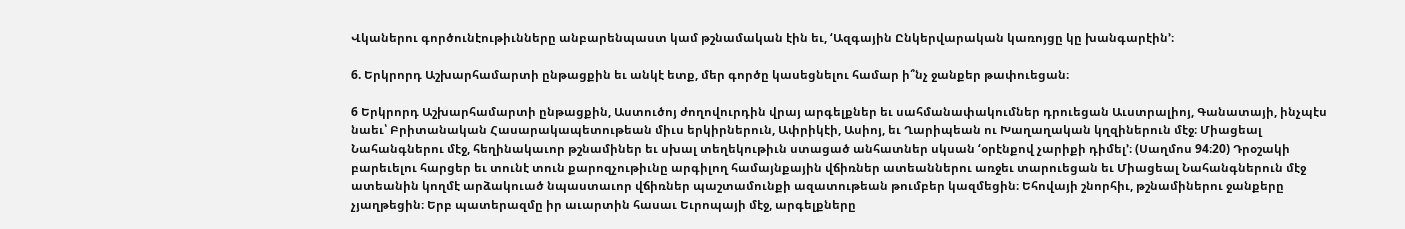Վկաներու գործունէութիւնները անբարենպաստ կամ թշնամական էին եւ, ‘Ազգային Ընկերվարական կառոյցը կը խանգարէին’։

6. Երկրորդ Աշխարհամարտի ընթացքին եւ անկէ ետք, մեր գործը կասեցնելու համար ի՞նչ ջանքեր թափուեցան։

6 Երկրորդ Աշխարհամարտի ընթացքին, Աստուծոյ ժողովուրդին վրայ արգելքներ եւ սահմանափակումներ դրուեցան Աւստրալիոյ, Գանատայի, ինչպէս նաեւ՝ Բրիտանական Հասարակապետութեան միւս երկիրներուն, Ափրիկէի, Ասիոյ, եւ Ղարիպեան ու Խաղաղական կղզիներուն մէջ։ Միացեալ Նահանգներու մէջ, հեղինակաւոր թշնամիներ եւ սխալ տեղեկութիւն ստացած անհատներ սկսան ‘օրէնքով չարիքի դիմել’։ (Սաղմոս 94։20) Դրօշակի բարեւելու հարցեր եւ տունէ տուն քարոզչութիւնը արգիլող համայնքային վճիռներ ատեաններու առջեւ տարուեցան եւ Միացեալ Նահանգներուն մէջ ատեանին կողմէ արձակուած նպաստաւոր վճիռներ պաշտամունքի ազատութեան թումբեր կազմեցին։ Եհովայի շնորհիւ, թշնամիներու ջանքերը չյաղթեցին։ Երբ պատերազմը իր աւարտին հասաւ Եւրոպայի մէջ, արգելքները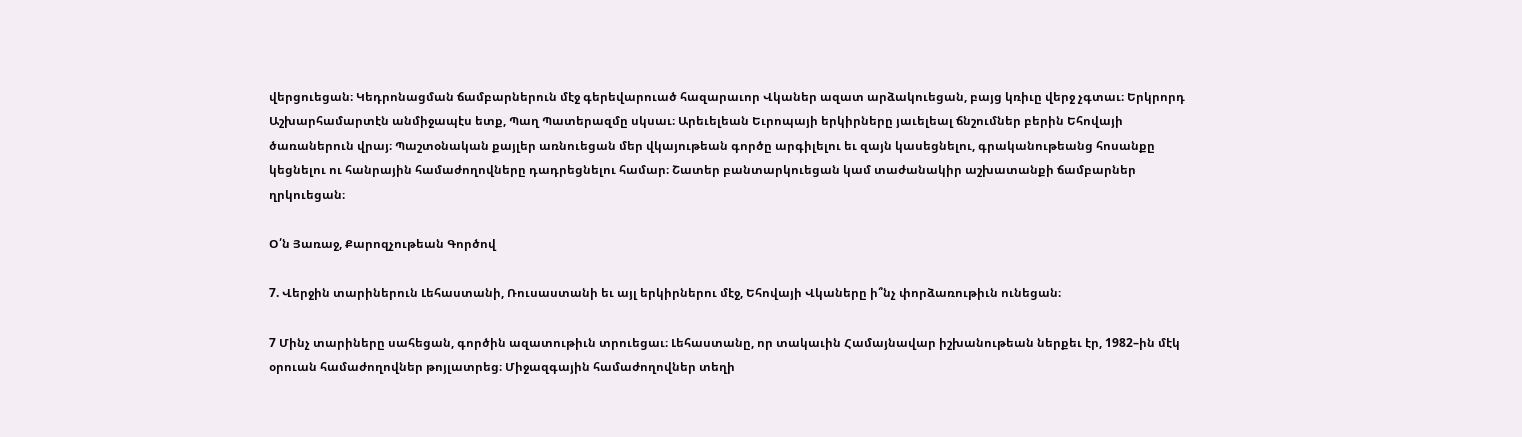վերցուեցան։ Կեդրոնացման ճամբարներուն մէջ գերեվարուած հազարաւոր Վկաներ ազատ արձակուեցան, բայց կռիւը վերջ չգտաւ։ Երկրորդ Աշխարհամարտէն անմիջապէս ետք, Պաղ Պատերազմը սկսաւ։ Արեւելեան Եւրոպայի երկիրները յաւելեալ ճնշումներ բերին Եհովայի ծառաներուն վրայ։ Պաշտօնական քայլեր առնուեցան մեր վկայութեան գործը արգիլելու եւ զայն կասեցնելու, գրականութեանց հոսանքը կեցնելու ու հանրային համաժողովները դադրեցնելու համար։ Շատեր բանտարկուեցան կամ տաժանակիր աշխատանքի ճամբարներ ղրկուեցան։

Օ՛ն Յառաջ, Քարոզչութեան Գործով

7. Վերջին տարիներուն Լեհաստանի, Ռուսաստանի եւ այլ երկիրներու մէջ, Եհովայի Վկաները ի՞նչ փորձառութիւն ունեցան։

7 Մինչ տարիները սահեցան, գործին ազատութիւն տրուեցաւ։ Լեհաստանը, որ տակաւին Համայնավար իշխանութեան ներքեւ էր, 1982–ին մէկ օրուան համաժողովներ թոյլատրեց։ Միջազգային համաժողովներ տեղի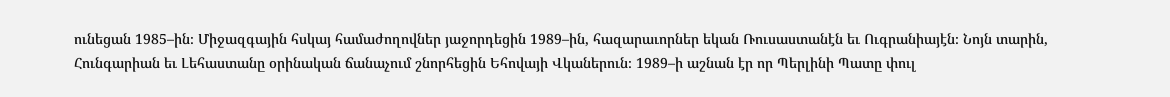ունեցան 1985–ին։ Միջազգային հսկայ համաժողովներ յաջորդեցին 1989–ին, հազարաւորներ եկան Ռուսաստանէն եւ Ուգրանիայէն։ Նոյն տարին, Հունգարիան եւ Լեհաստանը օրինական ճանաչում շնորհեցին Եհովայի Վկաներուն։ 1989–ի աշնան էր որ Պերլինի Պատը փուլ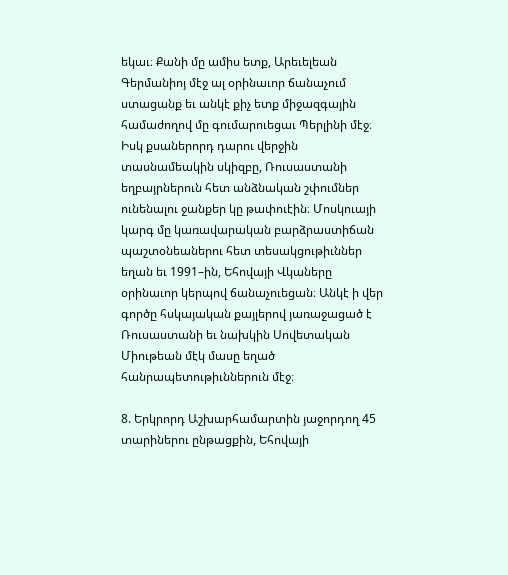եկաւ։ Քանի մը ամիս ետք, Արեւելեան Գերմանիոյ մէջ ալ օրինաւոր ճանաչում ստացանք եւ անկէ քիչ ետք միջազգային համաժողով մը գումարուեցաւ Պերլինի մէջ։ Իսկ քսաներորդ դարու վերջին տասնամեակին սկիզբը, Ռուսաստանի եղբայրներուն հետ անձնական շփումներ ունենալու ջանքեր կը թափուէին։ Մոսկուայի կարգ մը կառավարական բարձրաստիճան պաշտօնեաներու հետ տեսակցութիւններ եղան եւ 1991–ին, Եհովայի Վկաները օրինաւոր կերպով ճանաչուեցան։ Անկէ ի վեր գործը հսկայական քայլերով յառաջացած է Ռուսաստանի եւ նախկին Սովետական Միութեան մէկ մասը եղած հանրապետութիւններուն մէջ։

8. Երկրորդ Աշխարհամարտին յաջորդող 45 տարիներու ընթացքին, Եհովայի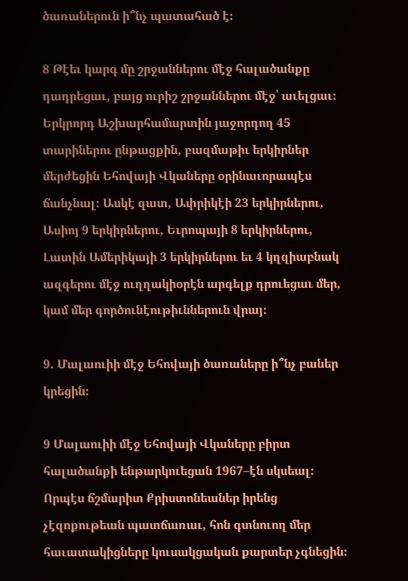ծառաներուն ի՞նչ պատահած է։

8 Թէեւ կարգ մը շրջաններու մէջ հալածանքը դադրեցաւ, բայց ուրիշ շրջաններու մէջ՝ աւելցաւ։ Երկրորդ Աշխարհամարտին յաջորդող 45 տարիներու ընթացքին, բազմաթիւ երկիրներ մերժեցին Եհովայի Վկաները օրինաւորապէս ճանչնալ։ Ասկէ զատ, Ափրիկէի 23 երկիրներու, Ասիոյ 9 երկիրներու, Եւրոպայի 8 երկիրներու, Լատին Ամերիկայի 3 երկիրներու եւ 4 կղզիաբնակ ազգերու մէջ ուղղակիօրէն արգելք դրուեցաւ մեր, կամ մեր գործունէութիւններուն վրայ։

9. Մալաուիի մէջ Եհովայի ծառաները ի՞նչ բաներ կրեցին։

9 Մալաուիի մէջ Եհովայի Վկաները բիրտ հալածանքի ենթարկուեցան 1967–էն սկսեալ։ Որպէս ճշմարիտ Քրիստոնեաներ իրենց չէզոքութեան պատճառաւ, հոն գտնուող մեր հաւատակիցները կուսակցական քարտեր չգնեցին։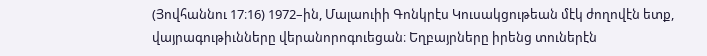(Յովհաննու 17։16) 1972–ին, Մալաուիի Գոնկրէս Կուսակցութեան մէկ ժողովէն ետք, վայրագութիւնները վերանորոգուեցան։ Եղբայրները իրենց տուներէն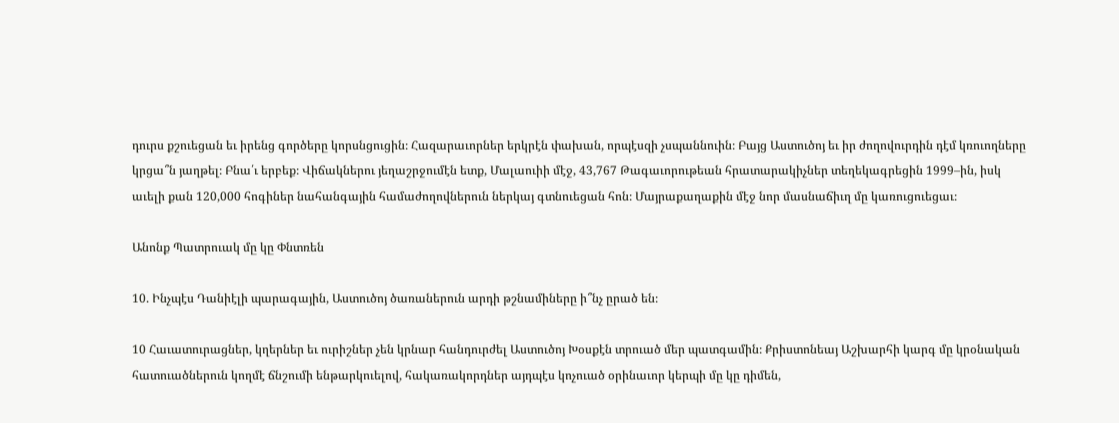դուրս քշուեցան եւ իրենց գործերը կորսնցուցին։ Հազարաւորներ երկրէն փախան, որպէսզի չսպաննուին։ Բայց Աստուծոյ եւ իր ժողովուրդին դէմ կռուողները կրցա՞ն յաղթել։ Բնա՛ւ երբեք։ Վիճակներու յեղաշրջումէն ետք, Մալաուիի մէջ, 43,767 Թագաւորութեան հրատարակիչներ տեղեկագրեցին 1999–ին, իսկ աւելի քան 120,000 հոգիներ նահանգային համաժողովներուն ներկայ գտնուեցան հոն։ Մայրաքաղաքին մէջ նոր մասնաճիւղ մը կառուցուեցաւ։

Անոնք Պատրուակ մը կը Փնտռեն

10. Ինչպէս Դանիէլի պարագային, Աստուծոյ ծառաներուն արդի թշնամիները ի՞նչ ըրած են։

10 Հաւատուրացներ, կղերներ եւ ուրիշներ չեն կրնար հանդուրժել Աստուծոյ Խօսքէն տրուած մեր պատգամին։ Քրիստոնեայ Աշխարհի կարգ մը կրօնական հատուածներուն կողմէ ճնշումի ենթարկուելով, հակառակորդներ այդպէս կոչուած օրինաւոր կերպի մը կը դիմեն,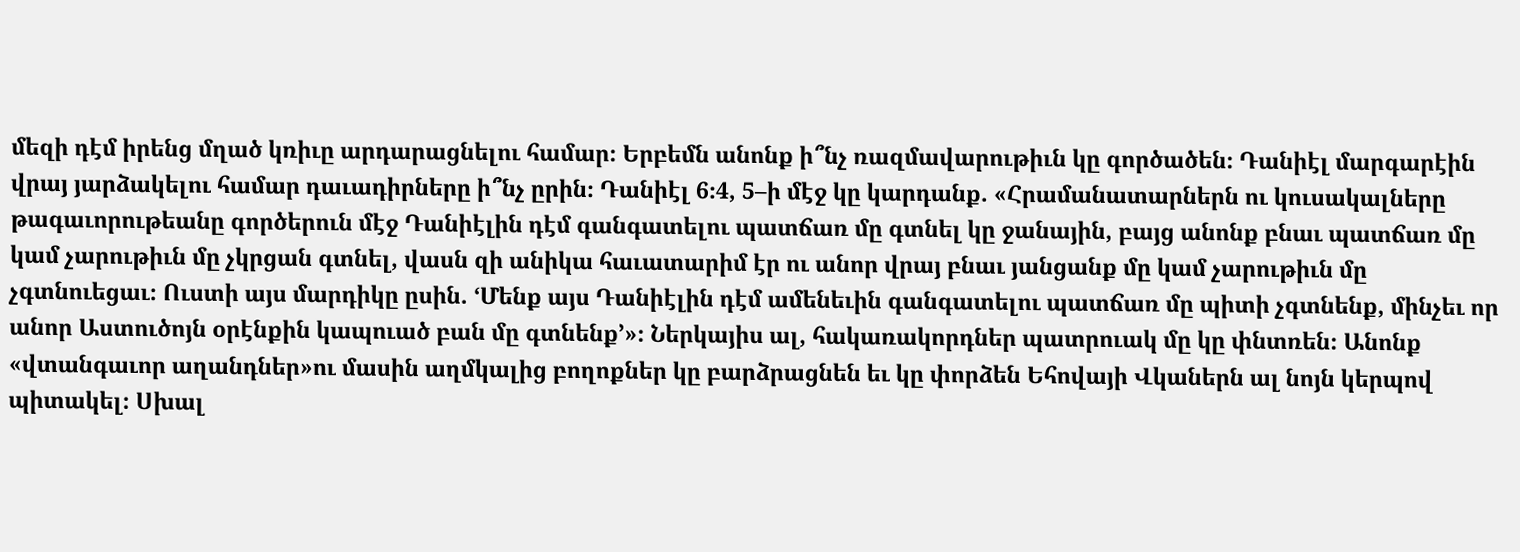մեզի դէմ իրենց մղած կռիւը արդարացնելու համար։ Երբեմն անոնք ի՞նչ ռազմավարութիւն կը գործածեն։ Դանիէլ մարգարէին վրայ յարձակելու համար դաւադիրները ի՞նչ ըրին։ Դանիէլ 6։4, 5–ի մէջ կը կարդանք. «Հրամանատարներն ու կուսակալները թագաւորութեանը գործերուն մէջ Դանիէլին դէմ գանգատելու պատճառ մը գտնել կը ջանային, բայց անոնք բնաւ պատճառ մը կամ չարութիւն մը չկրցան գտնել, վասն զի անիկա հաւատարիմ էր ու անոր վրայ բնաւ յանցանք մը կամ չարութիւն մը չգտնուեցաւ։ Ուստի այս մարդիկը ըսին. ‘Մենք այս Դանիէլին դէմ ամենեւին գանգատելու պատճառ մը պիտի չգտնենք, մինչեւ որ անոր Աստուծոյն օրէնքին կապուած բան մը գտնենք’»։ Ներկայիս ալ, հակառակորդներ պատրուակ մը կը փնտռեն։ Անոնք «վտանգաւոր աղանդներ»ու մասին աղմկալից բողոքներ կը բարձրացնեն եւ կը փորձեն Եհովայի Վկաներն ալ նոյն կերպով պիտակել։ Սխալ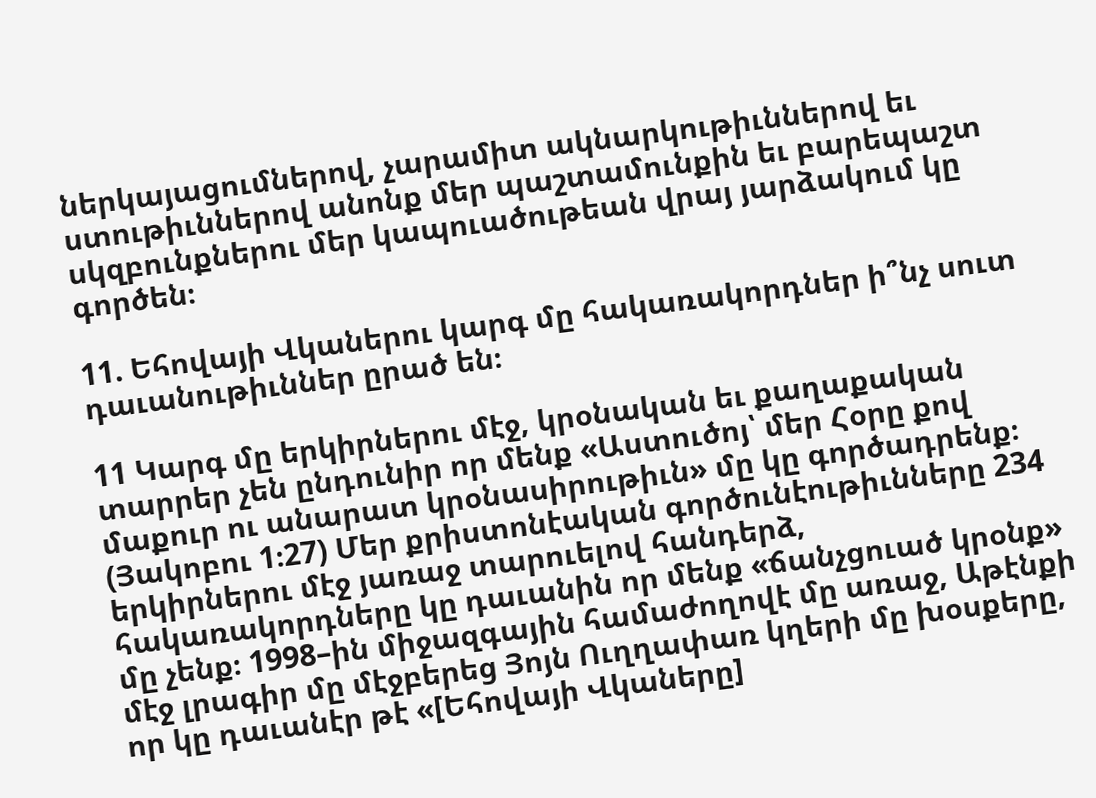ներկայացումներով, չարամիտ ակնարկութիւններով եւ ստութիւններով անոնք մեր պաշտամունքին եւ բարեպաշտ սկզբունքներու մեր կապուածութեան վրայ յարձակում կը գործեն։

11. Եհովայի Վկաներու կարգ մը հակառակորդներ ի՞նչ սուտ դաւանութիւններ ըրած են։

11 Կարգ մը երկիրներու մէջ, կրօնական եւ քաղաքական տարրեր չեն ընդունիր որ մենք «Աստուծոյ՝ մեր Հօրը քով մաքուր ու անարատ կրօնասիրութիւն» մը կը գործադրենք։ (Յակոբու 1։27) Մեր քրիստոնէական գործունէութիւնները 234 երկիրներու մէջ յառաջ տարուելով հանդերձ, հակառակորդները կը դաւանին որ մենք «ճանչցուած կրօնք» մը չենք։ 1998–ին միջազգային համաժողովէ մը առաջ, Աթէնքի մէջ լրագիր մը մէջբերեց Յոյն Ուղղափառ կղերի մը խօսքերը, որ կը դաւանէր թէ «[Եհովայի Վկաները]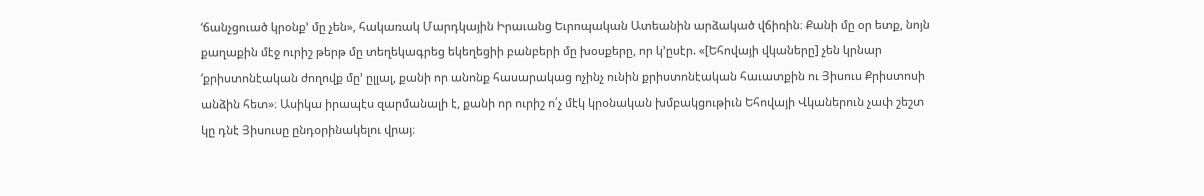‘ճանչցուած կրօնք’ մը չեն», հակառակ Մարդկային Իրաւանց Եւրոպական Ատեանին արձակած վճիռին։ Քանի մը օր ետք, նոյն քաղաքին մէջ ուրիշ թերթ մը տեղեկագրեց եկեղեցիի բանբերի մը խօսքերը, որ կ’ըսէր. «[Եհովայի վկաները] չեն կրնար ‘քրիստոնէական ժողովք մը’ ըլլալ, քանի որ անոնք հասարակաց ոչինչ ունին քրիստոնէական հաւատքին ու Յիսուս Քրիստոսի անձին հետ»։ Ասիկա իրապէս զարմանալի է, քանի որ ուրիշ ո՛չ մէկ կրօնական խմբակցութիւն Եհովայի Վկաներուն չափ շեշտ կը դնէ Յիսուսը ընդօրինակելու վրայ։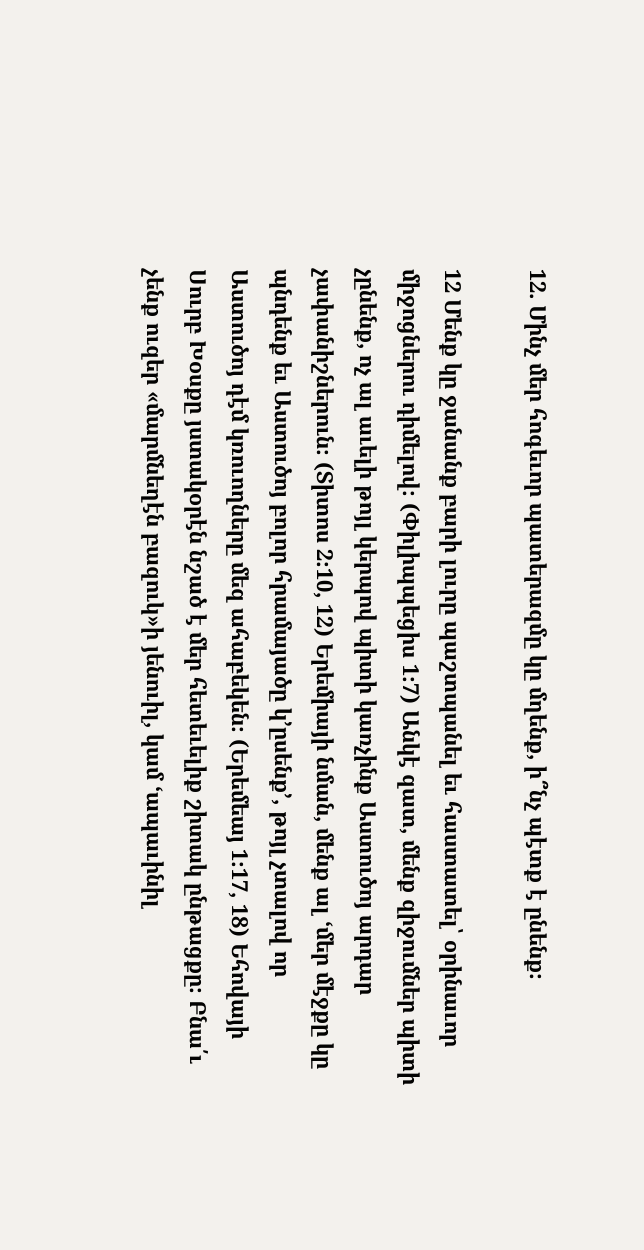12. Մինչ մեր հոգեւոր պատերազմը կը մղենք, ի՞նչ պէտք է ընենք։

12 Մենք կը ջանանք բարի լուրը պաշտպանել եւ հաստատել՝ օրինաւոր միջոցներու դիմելով։ (Փիլիպպեցիս 1։7) Անկէ զատ, մենք զիջումներ պիտի չընենք, ոչ ալ աւելի թոյլ կերպով պիտի կառչինք Աստուծոյ արդար չափանիշներուն։ (Տիտոս 2։10, 12) Երեմիայի նման, մենք ալ ‘մեր մէջքը կը պնդենք եւ Աստուծոյ բոլոր հրամայածը կ’ըսենք’, թոյլ չտալով որ Աստուծոյ դէմ կռուողները մեզ ահաբեկեն։ (Երեմեայ 1։17, 18) Եհովայի Սուրբ Խօսքը յստակօրէն նշած է մեր հետեւելիք շիտակ ընթացքը։ Բնա՛ւ չենք ուզեր «մարմնեղէն բազուկ»ի յենուիլ, կամ ‘ապաւինիլ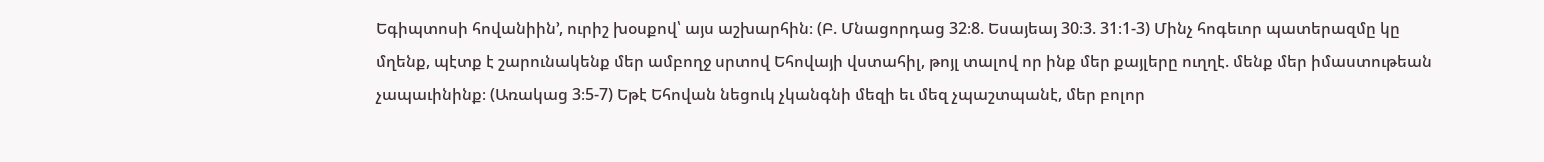Եգիպտոսի հովանիին’, ուրիշ խօսքով՝ այս աշխարհին։ (Բ. Մնացորդաց 32։8. Եսայեայ 30։3. 31։1-3) Մինչ հոգեւոր պատերազմը կը մղենք, պէտք է շարունակենք մեր ամբողջ սրտով Եհովայի վստահիլ, թոյլ տալով որ ինք մեր քայլերը ուղղէ. մենք մեր իմաստութեան չապաւինինք։ (Առակաց 3։5-7) Եթէ Եհովան նեցուկ չկանգնի մեզի եւ մեզ չպաշտպանէ, մեր բոլոր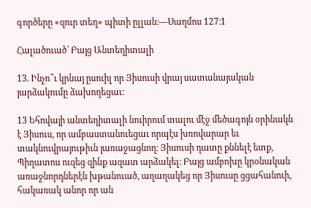գործերը «զուր տեղ» պիտի ըլլան։—Սաղմոս 127։1

Հալածուած՝ Բայց Անտեղիտալի

13. Ինչո՞ւ կրնայ ըսուիլ որ Յիսուսի վրայ սատանայական յարձակումը ձախողեցաւ։

13 Եհովայի անտեղիտալի նուիրում տալու մէջ մեծագոյն օրինակն է Յիսուս, որ ամբաստանուեցաւ որպէս խռովարար եւ տակնուվրայութիւն յառաջացնող։ Յիսուսի դատը քննելէ ետք, Պիղատոս ուզեց զինք ազատ արձակել։ Բայց ամբոխը կրօնական առաջնորդներէն խթանուած, աղաղակեց որ Յիսուսը ցցահանուի, հակառակ անոր որ ան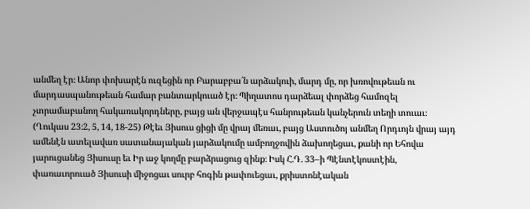անմեղ էր։ Անոր փոխարէն ուզեցին որ Բարաբբա՛ն արձակուի, մարդ մը, որ խռովութեան ու մարդասպանութեան համար բանտարկուած էր։ Պիղատոս դարձեալ փորձեց համոզել չտրամաբանող հակառակորդները, բայց ան վերջապէս հանրութեան կանչերուն տեղի տուաւ։ (Ղուկաս 23։2, 5, 14, 18-25) Թէեւ Յիսուս ցիցի մը վրայ մեռաւ, բայց Աստուծոյ անմեղ Որդւոյն վրայ այդ ամենէն ատելավառ սատանայական յարձակումը ամբողջովին ձախողեցաւ, քանի որ Եհովա յարուցանեց Յիսուսը եւ Իր աջ կողմը բարձրացուց զինք։ Իսկ Հ.Դ. 33–ի Պէնտէկոստէին, փառաւորուած Յիսուսի միջոցաւ սուրբ հոգին թափուեցաւ, քրիստոնէական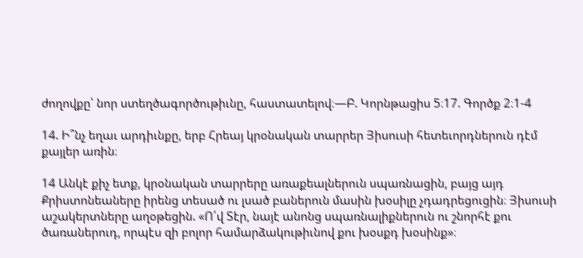ժողովքը՝ նոր ստեղծագործութիւնը, հաստատելով։—Բ. Կորնթացիս 5։17. Գործք 2։1-4

14. Ի՞նչ եղաւ արդիւնքը, երբ Հրեայ կրօնական տարրեր Յիսուսի հետեւորդներուն դէմ քայլեր առին։

14 Անկէ քիչ ետք, կրօնական տարրերը առաքեալներուն սպառնացին, բայց այդ Քրիստոնեաները իրենց տեսած ու լսած բաներուն մասին խօսիլը չդադրեցուցին։ Յիսուսի աշակերտները աղօթեցին. «Ո՛վ Տէր, նայէ անոնց սպառնալիքներուն ու շնորհէ քու ծառաներուդ, որպէս զի բոլոր համարձակութիւնով քու խօսքդ խօսինք»։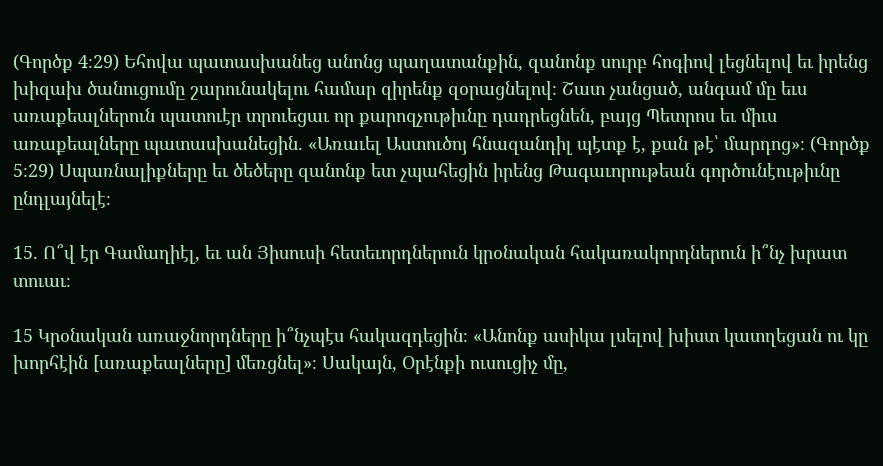(Գործք 4։29) Եհովա պատասխանեց անոնց պաղատանքին, զանոնք սուրբ հոգիով լեցնելով եւ իրենց խիզախ ծանուցումը շարունակելու համար զիրենք զօրացնելով։ Շատ չանցած, անգամ մը եւս առաքեալներուն պատուէր տրուեցաւ որ քարոզչութիւնը դադրեցնեն, բայց Պետրոս եւ միւս առաքեալները պատասխանեցին. «Առաւել Աստուծոյ հնազանդիլ պէտք է, քան թէ՝ մարդոց»։ (Գործք 5։29) Սպառնալիքները եւ ծեծերը զանոնք ետ չպահեցին իրենց Թագաւորութեան գործունէութիւնը ընդլայնելէ։

15. Ո՞վ էր Գամաղիէլ, եւ ան Յիսուսի հետեւորդներուն կրօնական հակառակորդներուն ի՞նչ խրատ տուաւ։

15 Կրօնական առաջնորդները ի՞նչպէս հակազդեցին։ «Անոնք ասիկա լսելով խիստ կատղեցան ու կը խորհէին [առաքեալները] մեռցնել»։ Սակայն, Օրէնքի ուսուցիչ մը,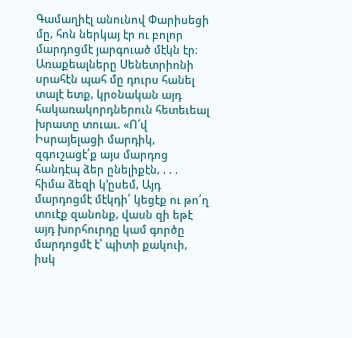Գամաղիէլ անունով Փարիսեցի մը, հոն ներկայ էր ու բոլոր մարդոցմէ յարգուած մէկն էր։ Առաքեալները Սենետրիոնի սրահէն պահ մը դուրս հանել տալէ ետք, կրօնական այդ հակառակորդներուն հետեւեալ խրատը տուաւ. «Ո՜վ Իսրայելացի մարդիկ, զգուշացէ՛ք այս մարդոց հանդէպ ձեր ընելիքէն, . . . հիմա ձեզի կ’ըսեմ, Այդ մարդոցմէ մէկդի՛ կեցէք ու թո՛ղ տուէք զանոնք, վասն զի եթէ այդ խորհուրդը կամ գործը մարդոցմէ է՝ պիտի քակուի, իսկ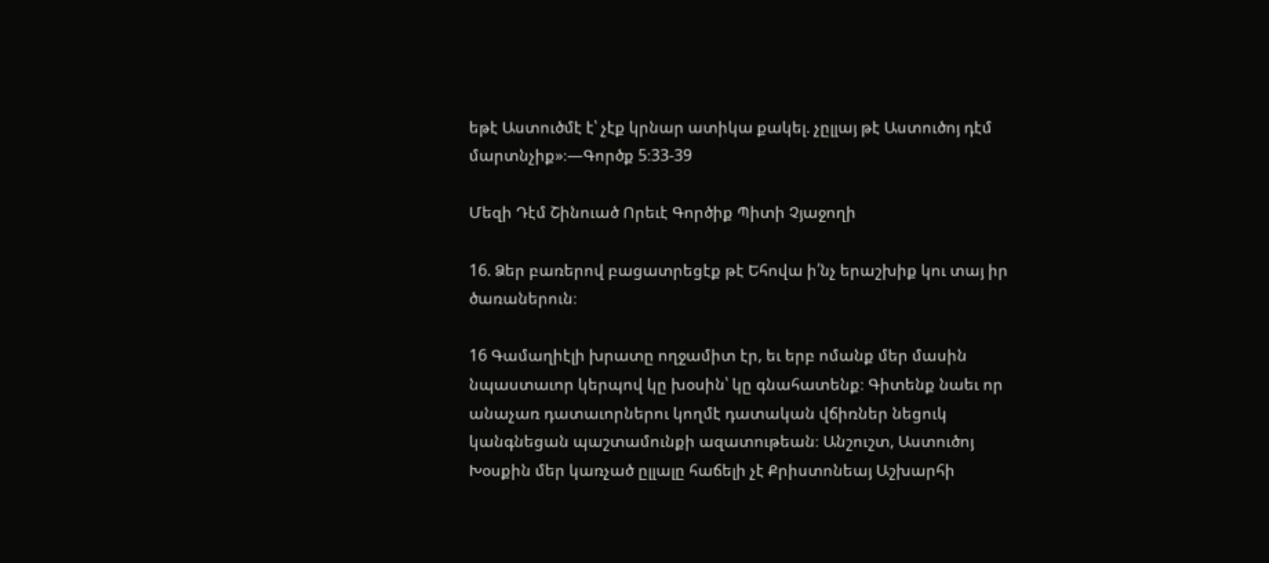եթէ Աստուծմէ է՝ չէք կրնար ատիկա քակել. չըլլայ թէ Աստուծոյ դէմ մարտնչիք»։—Գործք 5։33-39

Մեզի Դէմ Շինուած Որեւէ Գործիք Պիտի Չյաջողի

16. Ձեր բառերով բացատրեցէք թէ Եհովա ի՛նչ երաշխիք կու տայ իր ծառաներուն։

16 Գամաղիէլի խրատը ողջամիտ էր, եւ երբ ոմանք մեր մասին նպաստաւոր կերպով կը խօսին՝ կը գնահատենք։ Գիտենք նաեւ որ անաչառ դատաւորներու կողմէ դատական վճիռներ նեցուկ կանգնեցան պաշտամունքի ազատութեան։ Անշուշտ, Աստուծոյ Խօսքին մեր կառչած ըլլալը հաճելի չէ Քրիստոնեայ Աշխարհի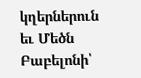կղերներուն եւ Մեծն Բաբելոնի՝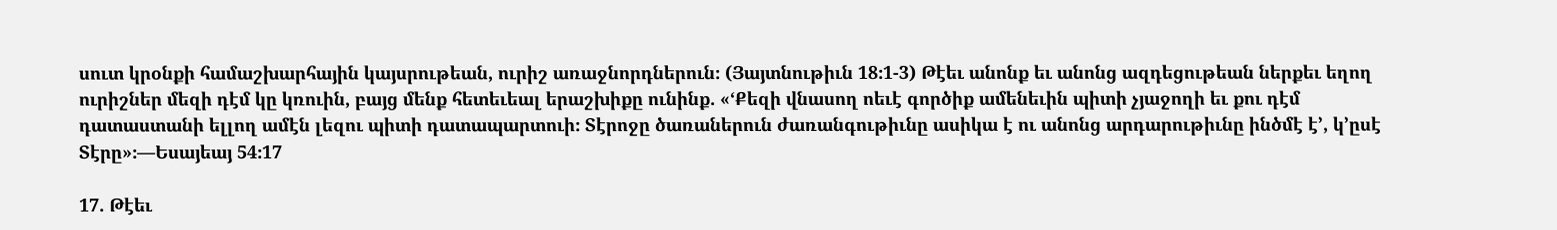սուտ կրօնքի համաշխարհային կայսրութեան, ուրիշ առաջնորդներուն։ (Յայտնութիւն 18։1-3) Թէեւ անոնք եւ անոնց ազդեցութեան ներքեւ եղող ուրիշներ մեզի դէմ կը կռուին, բայց մենք հետեւեալ երաշխիքը ունինք. «‘Քեզի վնասող ոեւէ գործիք ամենեւին պիտի չյաջողի եւ քու դէմ դատաստանի ելլող ամէն լեզու պիտի դատապարտուի։ Տէրոջը ծառաներուն ժառանգութիւնը ասիկա է ու անոնց արդարութիւնը ինծմէ է’, կ’ըսէ Տէրը»։—Եսայեայ 54։17

17. Թէեւ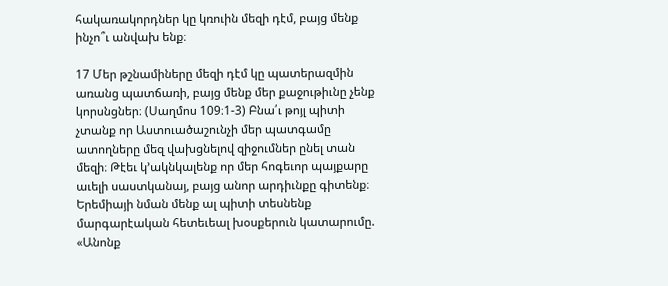հակառակորդներ կը կռուին մեզի դէմ, բայց մենք ինչո՞ւ անվախ ենք։

17 Մեր թշնամիները մեզի դէմ կը պատերազմին առանց պատճառի, բայց մենք մեր քաջութիւնը չենք կորսնցներ։ (Սաղմոս 109։1-3) Բնա՛ւ թոյլ պիտի չտանք որ Աստուածաշունչի մեր պատգամը ատողները մեզ վախցնելով զիջումներ ընել տան մեզի։ Թէեւ կ’ակնկալենք որ մեր հոգեւոր պայքարը աւելի սաստկանայ, բայց անոր արդիւնքը գիտենք։ Երեմիայի նման մենք ալ պիտի տեսնենք մարգարէական հետեւեալ խօսքերուն կատարումը. «Անոնք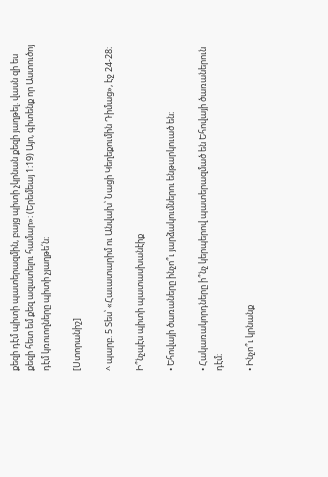քեզի դէմ պիտի պատերազմին, բայց պիտի չկրնան քեզի յաղթել. վասն զի ես քեզի հետ եմ քեզ ազատելու համար»։ (Երեմեայ 1։19) Այո, գիտենք որ Աստուծոյ դէմ կռուողները պիտի չյաղթե՛ն։

[Ստորանիշ]

^ պարբ. 5 Տես՝ «Հաւատարիմ ու Անվախ՝ Նացի Կեղեքումին Դիմաց», էջ 24-28։

Ի՞նչպէս պիտի պատասխանէիք

• Եհովայի ծառաները ինչո՞ւ յարձակումներու ենթարկուած են։

• Հակառակորդները ի՞նչ կերպերով պատերազմած են Եհովայի ծառաներուն դէմ։

• Ինչո՞ւ կրնանք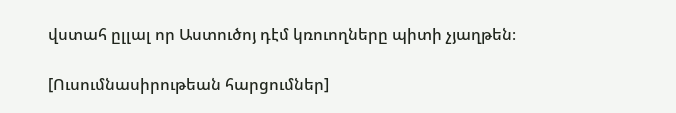վստահ ըլլալ որ Աստուծոյ դէմ կռուողները պիտի չյաղթեն։

[Ուսումնասիրութեան հարցումներ]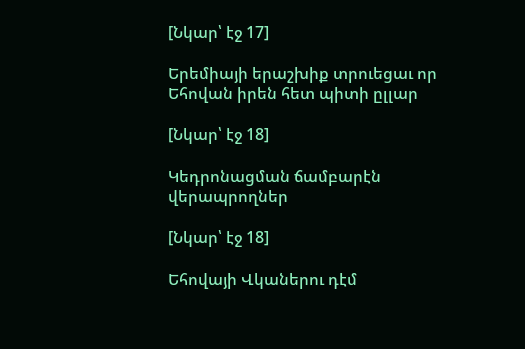[Նկար՝ էջ 17]

Երեմիայի երաշխիք տրուեցաւ որ Եհովան իրեն հետ պիտի ըլլար

[Նկար՝ էջ 18]

Կեդրոնացման ճամբարէն վերապրողներ

[Նկար՝ էջ 18]

Եհովայի Վկաներու դէմ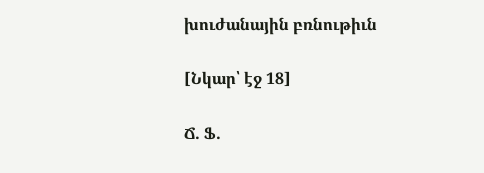խուժանային բռնութիւն

[Նկար՝ էջ 18]

Ճ. Ֆ.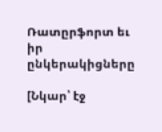Ռատըրֆորտ եւ իր ընկերակիցները

[Նկար՝ էջ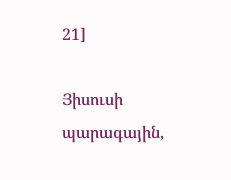21]

Յիսուսի պարագային,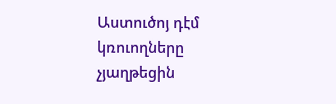Աստուծոյ դէմ կռուողները չյաղթեցին